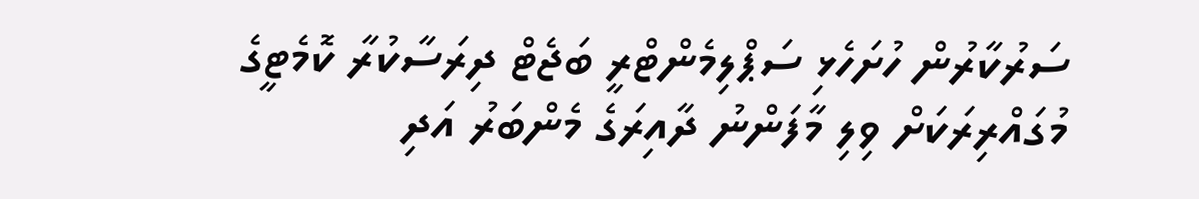ސަރުކާރުން ހުށަހެޅި ސަޕްލިމެންޓްރީ ބަޖެޓް ދިރަސާކުރާ ކޮމެޓީގެ މުގައްރިރަކަށް ވިލި މާފަންނު ދާއިރަގެ މެންބަރު އަދި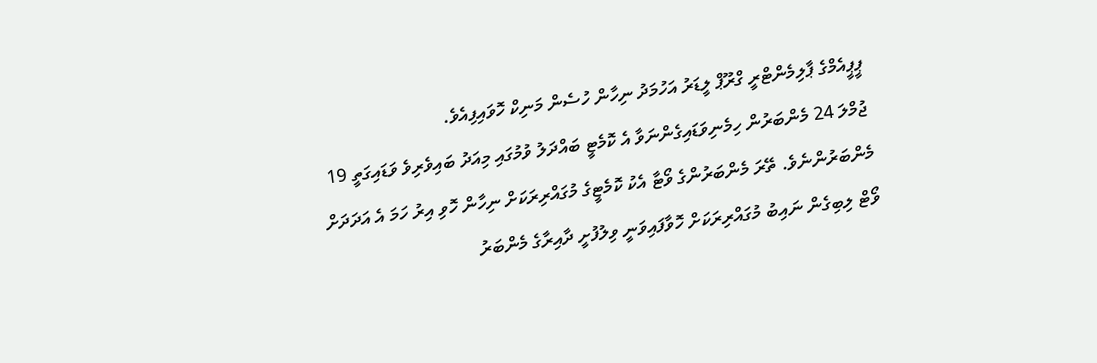ޕީޕީއެމްގެ ޕާލިމެންޓްރީ ގްރޫޕް ލީޑަރު އަހުމަދު ނިހާން ހުސެން މަނިކް ހޮވައިފިއެވެ.
ޖުމްލަ 24 މެންބަރުން ހިމެނިވަޑައިގެންނަވާ އެ ކޮމެޓީ ބައްދަލު ވުމުގައި މިއަދު ބައިވެރިވެ ވަޑައިގަތީ 19 މެންބަރުންނެވެ. ތޭރަ މެންބަރުންގެ ވޯޓާ އެކު ކޮމެޓީގެ މުގައްރިރަކަށް ނިހާން ހޮވި އިރު ހަމަ އެ އަދަދަށް ވޯޓް ލިބިގެން ނައިބު މުގައްރިރަކަށް ހޮވާފައިވަނީ ވިލުފުށީ ދާއިރާގެ މެންބަރު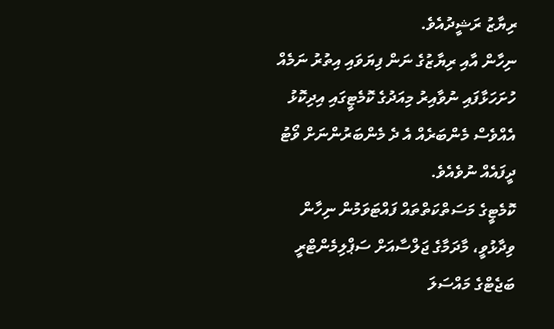ރިޔާޒު ރަޝީދުއެވެ.
ނިހާން އާއި ރިޔާޒުގެ ނަން ފިޔަވައި އިތުރު ނަމެއް ހުށަހަޅާފައި ނުވާއިރު މިއަދުގެ ކޮމެޓީގައި އިދިކޮޅު އެއްވެސް މެންބަރެއް އެ ދެ މެންބަރުންނަށް ވޯޓު ދީފައެއް ނުވެއެވެ.
ކޮމެޓީގެ މަސަތްކަތްތައް ފައްޓަވަމުން ނިހާން ވިދާޅުވީ، މާދަމާގެ ޖަލްސާއަށް ސަޕްލިމެންޓްރީ ބަޖެޓްގެ މައްސަލަ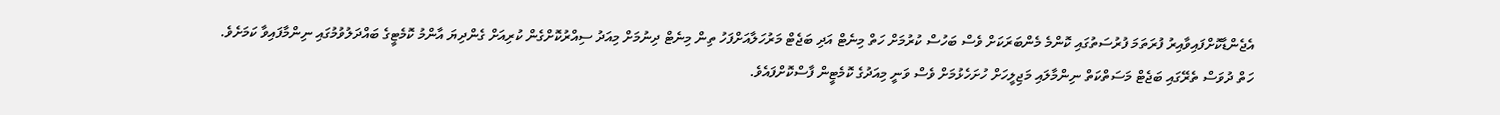އެޖެންޑާކޮށްފައިވާއިރު ފުރަތަމަ ފުރުސަތުގައި ކޮންމެ މެންބަރަކަށް ވެސް ބަހުސް ކުރުމަށް ހަތް މިނެޓް އަދި ބަޖެޓް މަރުހަލާއަށްފަހު ތިން މިނެޓް ދިނުމަށް މިއަދު ސިއްރުކޮށްގެން ކުރިއަށް ގެންދިޔަ އާންމު ކޮމެޓީގެ ބައްދަލުވުމުގައި ނިންމާފައިވާ ކަމަށެވެ.
ހަތް ދުވަސް ތެރޭގައި ބަޖެޓް މަސަތްކަތް ނިންމާލައި މަޖިލީހަށް ހުށަހެޅުމަށް ވެސް ވަނީ މިއަދުގެ ކޮމެޓީން ފާސްކޮށްފައެވެ.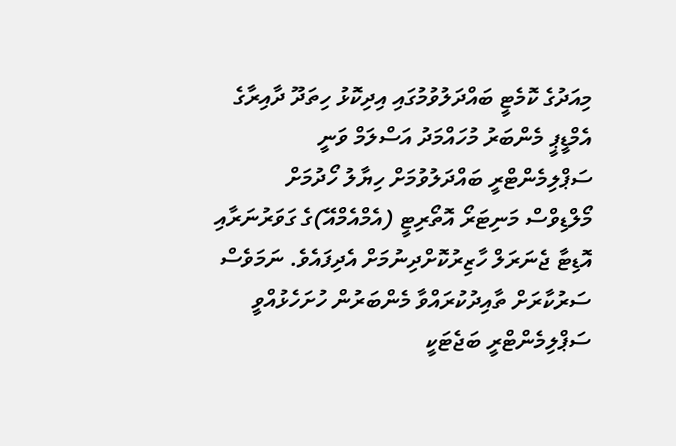މިއަދުގެ ކޮމެޓީ ބައްދަލުވުމުގައި އިދިކޮޅު ހިތަދޫ ދާއިރާގެ އެމްޑީޕީ މެންބަރު މުހައްމަދު އަސްލަމް ވަނީ ސަޕްލިމެންޓްރީ ބައްދަލުވުމަށް ހިޔާލު ހޯދުމަށް މޯލްޑިވްސް މަނިޓަރޯ އޮތޯރިޓީ (އެމްއެމްއޭ)ގެ ގަވަރުނަރާއި އޮޑިޓާ ޖެނަރަލް ހާޒިރުކޮށްދިނުމަށް އެދިފައެވެ. ނަމަވެސް ސަރުކާރަށް ތާއިދުކުރައްވާ މެންބަރުން ހުށަހެޅުއްވީ ސަޕްލިމެންޓްރީ ބަޖެޓަކީ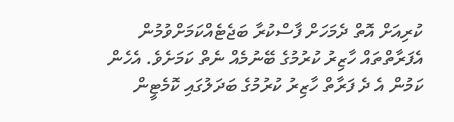ކުރިއަށް އޮތް ދެމަހަށް ފާސްކުރާ ބަޖެޓެއްކަމަށްވުމުން އެފަރާތްތައް ހާޒިރު ކުރުމުގެ ބޭނުމެއް ނެތް ކަމަށެވެ. އެހެން ކަމުން އެ ދެ ފަރާތް ހާޒިރު ކުރުމުގެ ބަދަލުގައި ކޮމެޓީން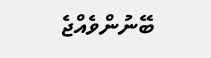ބޭނުންވެއްޖެ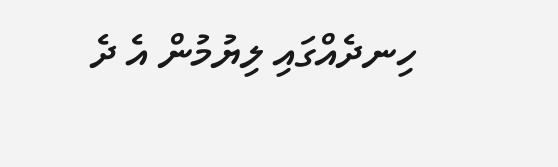ހިނދެއްގައި ލިޔުމުން އެ ދެ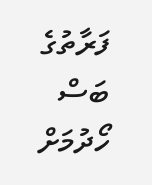ފަރާތުގެ ބަސް ހޯދުމަށް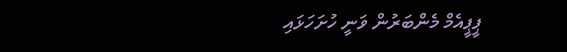ޕީޕީއެމް މެންބަރުން ވަނީ ހުށަހަޅައި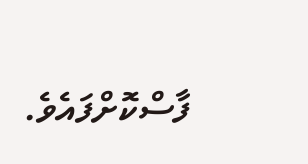ފާސްކޮށްފައެވެ.